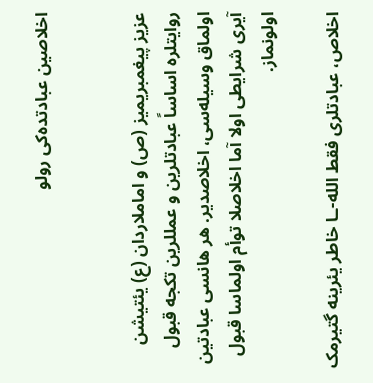اخلاصین عبادتده‌کی رولو


عزیز پیغمبریمیز (ص) و اماملاردان (ع) یئتیشن روایتلره اساساً عبادتلرین و عمللرین تکجه قبول اولماق وسیله‌سی، اخلاصدیر. هر هانسی عبادتین آیری شرایطی اولا آما اخلاصلا توأم اولماسا قبول اولونماز.

اخلاص، عبادتلری فقط الله-ـا خاطر یئرینه گتیرمک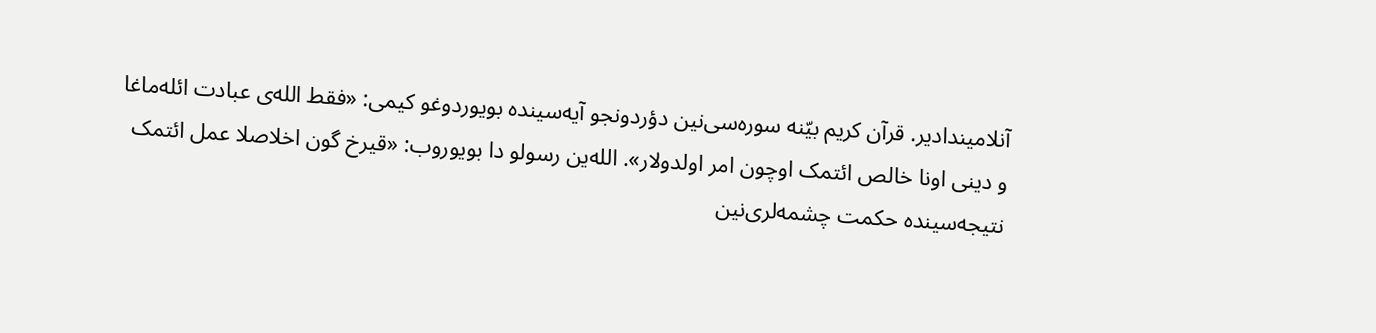آنلامیندادیر. قرآن کریم بیّنه سوره‌سی‌نین دؤردونجو آیه‌سینده بویوردوغو کیمی: «فقط الله‌ی عبادت ائله‌ماغا و دینی اونا خالص ائتمک اوچون امر اولدولار». الله‌ین رسولو دا بویوروب: «قیرخ گون اخلاصلا عمل ائتمک نتیجه‌سینده حکمت چشمه‌لری‌نین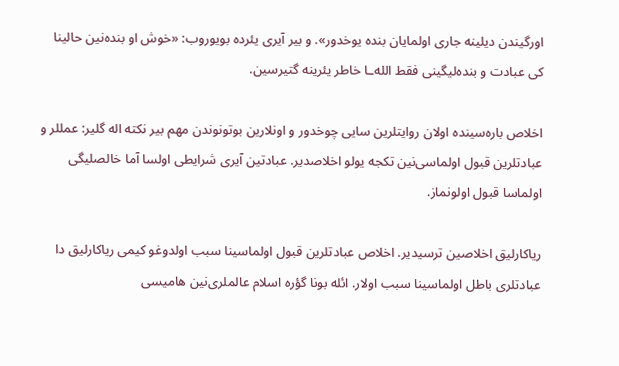اورگیندن دیلینه جاری اولمایان بنده یوخدور». و بیر آیری یئرده بویوروب: «خوش او بنده‌نین حالینا کی عبادت و بنده‌لیگینی فقط الله‌ـا خاطر یئرینه گتیرسین.

اخلاص باره‌سینده اولان روایتلرین سایی چوخدور و اونلارین بوتونوندن مهم بیر نکته اله گلیر: عمللر و عبادتلرین قبول اولماسی‌نین تکجه یولو اخلاصدیر. عبادتین آیری شرایطی اولسا آما خالصلیگی اولماسا قبول اولونماز.

ریاکارلیق اخلاصین ترسیدیر. اخلاص عبادتلرین قبول اولماسینا سبب اولدوغو کیمی ریاکارلیق دا عبادتلری باطل اولماسینا سبب اولار. ائله بونا گؤره اسلام عالملری‌نین هامیسی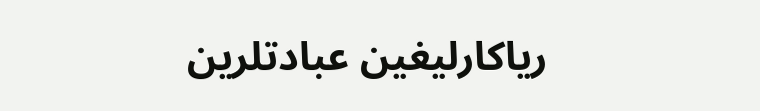ریاکارلیغین عبادتلرین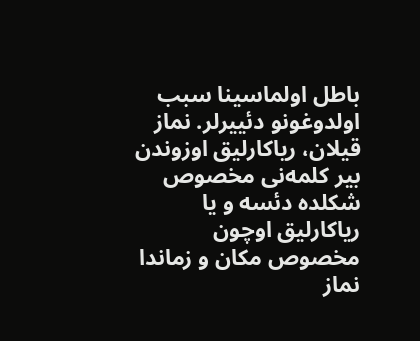باطل اولماسینا سبب اولدوغونو دئییرلر. نماز قیلان، ریاکارلیق اوزوندن بیر کلمه‌نی مخصوص شکلده دئسه و یا ریاکارلیق اوچون مخصوص مکان و زماندا نماز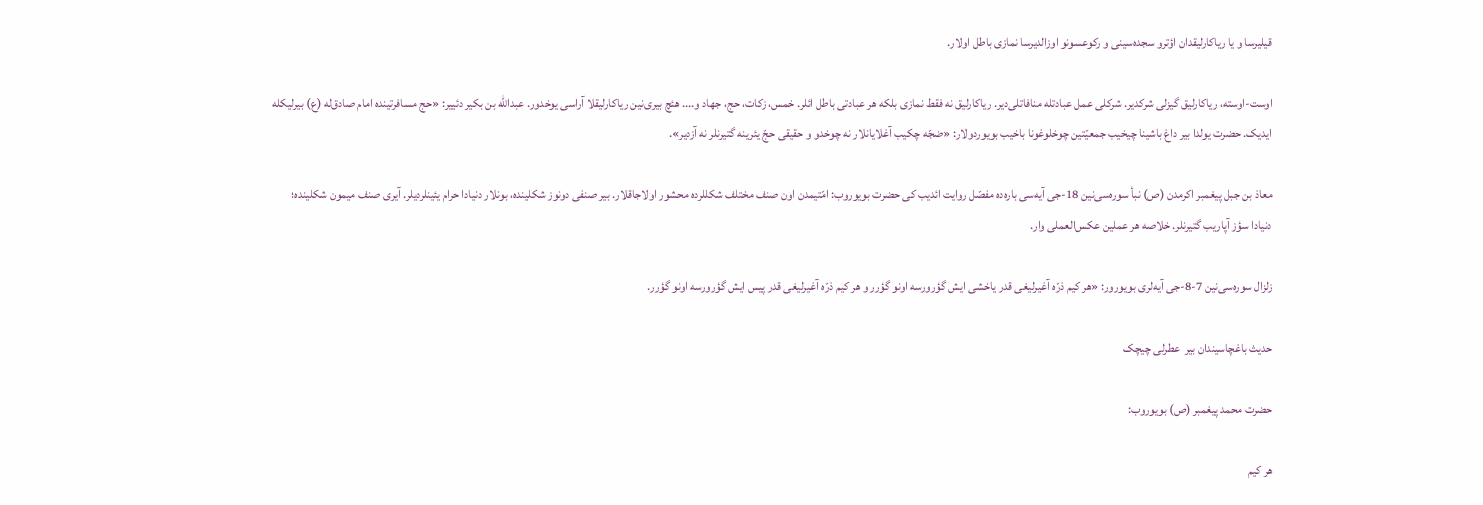قیلیرسا و یا ریاکارلیقدان اؤترو سجده‌سینی و رکوعسونو اوزالدیرسا نمازی باطل اولار.

اوست-اوسته، ریاکارلیق گیزلی شرکدیر. شرکلی عمل عبادتله منافاتلی‌دیر. ریاکارلیق نه فقط نمازی بلکه هر عبادتی باطل ائلر. خمس، زكات، حج، جهاد و.... هئچ بیری‌نین ریاکارلیقلا آراسی یوخدور. عبدالله بن بكير دئییر: «حج مسافرتینده امام صادق‌‌له (ع) بیرلیکله ایدیک. حضرت یولدا بیر داغ باشینا چیخیب جمعیّتین چوخلوغونا باخیب بویوردولار: «ضجّه چکیب آغلایانلار نه چوخدو و حقیقی حجّ یئرینه گتیرنلر نه آزدیر».

معاذ بن جبل پیغمبر اکرمدن (ص) نبأ سوره‌سی‌نین 18-جی آیه‌سی باره‌ده مفصّل روایت ائدیب کی حضرت بویوروب: امّتیمدن اون صنف مختلف شکللرده محشور اولاجاقلار. بیر صنفی دونوز شکلینده، بونلار دنیادا حرام یئینلردیلر. آیری صنف میمون شکلینده؛ دنیادا سؤز آپاریب گتیرنلر. خلاصه هر عملین عکس‌العملی وار.

زلزال سوره‌سی‌نین 7-8-جی آیه‌لری بویورور: «هر کیم ذرّه آغیرلیغی قدر یاخشی ایش گؤرورسه اونو گؤرر و هر کیم ذرّه آغیرلیغی قدر پیس ایش گؤرورسه اونو گؤرر.

حدیث باغچاسیندان بیر  عطرلی چیچک

حضرت محمد پیغمبر (ص) بویوروب:

هر کیم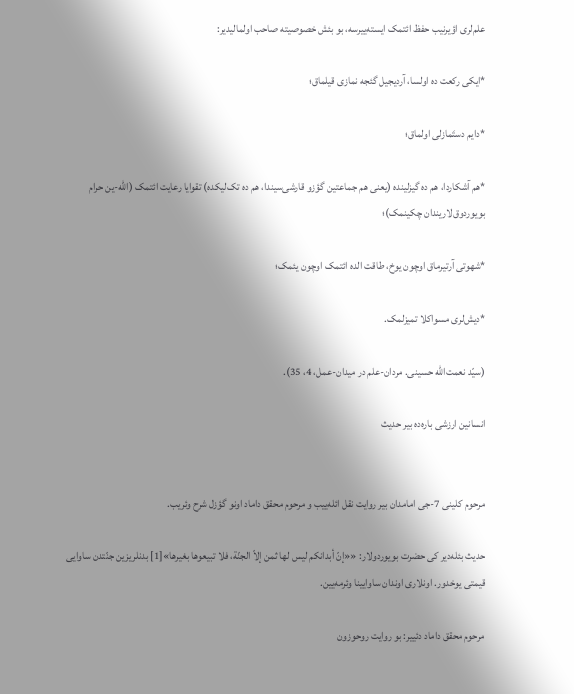علم‌لری اؤیرنیب حفظ ائتمک ایسته‌ییرسه، بو بئش خصوصیته صاحب اولمالیدیر:

*ایکی رکعت ده اولسا، آردیجیل گئجه نمازی قیلماق؛

*دایم دستَمازلی اولماق؛

*هم آشکاردا، هم ده گیزلینده (یعنی هم جماعتین گؤزو قارشی‌سیندا، هم ده تک‌لیکده) تقوایا رعایت ائتمک (الله-ین حرام بویوردوق‌لاریندان چکینمک)؛

*شهوتی آرتیرماق اوچون یوخ، طاقت الده ائتمک اوچون یئمک؛

*دیش‌لری مسواکلا تمیزلمک.

(سیّد نعمت‌الله حسینی. مردان-علم در میدان-عمل، 4، 35).

انسانین ارزشی باره‌ده بیر حدیث


مرحوم کلینی‌ 7-جی امامدان بیر روایت نقل ائله‌ییب و مرحوم محقق داماد اونو گؤزل شرح وئریب.

حدیث بئله‌دیر کی حضرت بویوردولار: ««إنّ أبدانكم ليس لها ثمن إلاّ الجنّة، فلا تبيعوها بغيرها»[1] بدنلریزین جنّتدن ساوایی قیمتی یوخدور. اونلاری اوندان ساوایینا وئرمه‌یین.

مرحوم محقق داماد دئییر: بو روایت روحوزون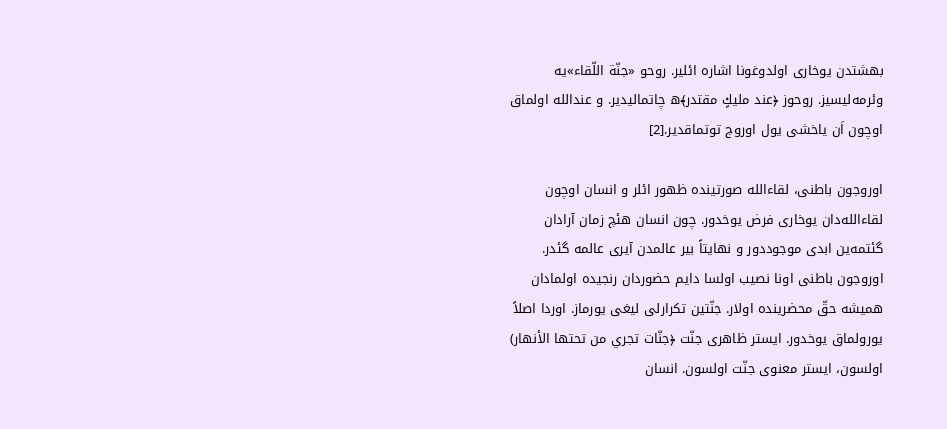بهشتدن یوخاری اولدوغونا اشاره ائلیر. روحو «جنّة اللّقاء»یه وئرمه‌لیسیز. روحوز ﴿عند مليكٍ مقتدر﴾ه چاتمالیدیر. و عندالله اولماق اوچون اَن یاخشی یول اوروج توتماقدیر.[2]

اوروجون باطنی، لقاءالله صورتینده ظهور ائلر و انسان اوچون لقاءالله‌دان یوخاری فرض یوخدور. چون انسان هئچ زمان آرادان گئتمه‌ین ابدی موجوددور و نهایتاً بیر عالمدن آیری عالمه گئدر. اوروجون باطنی اونا نصیب اولسا دایم حضوردان رنجیده اولمادان همیشه حقّ محضرینده اولار. جنّتین تکرارلی لیغی یورماز. اوردا اصلاً یورولماق یوخدور. ایستر ظاهری جنّت ﴿جنّات تجري من تحتها الأنهار) اولسون، ایستر معنوی جنّت اولسون. انسان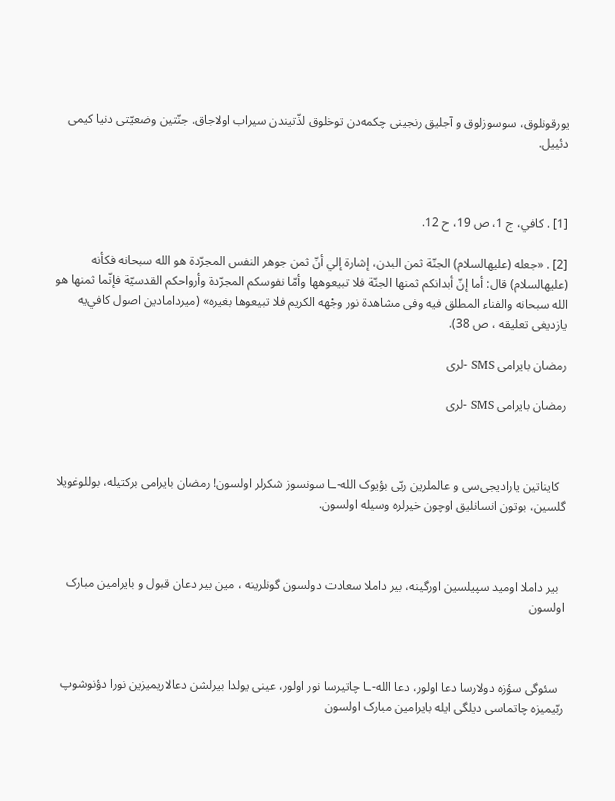یورقونلوق، سوسوزلوق و آجلیق رنجینی چکمه‌دن توخلوق لذّتیندن سیراب اولاجاق. جنّتین وضعیّتی دنیا کیمی دئییل.



[1] . كافي، ج 1، ص 19، ح 12.

[2] . «جعله (عليهالسلام) الجنّة ثمن البدن، إشارة إلي أنّ ثمن جوهر النفس المجرّدة هو الله سبحانه فكأنه (عليهالسلام) قال: أما إنّ أبدانكم ثمنها الجنّة فلا تبيعوهها وأمّا نفوسكم المجرّدة وأرواحكم القدسيّة فإنّما ثمنها هو الله سبحانه والفناء المطلق فيه وفى مشاهدة نور وجْهه الكريم فلا تبيعوها بغيره» (ميردامادین اصول كافي‌یه یازدیغی تعليقه ، ص 38).

رمضان بایرامی SMS -لری

رمضان بایرامی SMS -لری



  کایناتین یارادیجی‌سی و عالملرین ربّی بؤیوک الله‌-ـا سونسوز شکرلر اولسون! رمضان بایرامی برکتیله، بوللوغویلا گلسین، بوتون انسانلیق اوچون خیرلره وسیله اولسون.



  بیر داملا اومید سپیلسین اورگینه، بیر داملا سعادت دولسون گونلرینه ، مین بیر دعان قبول و بایرامین مبارک اولسون



  سئوگی سؤزه دولارسا دعا اولور، دعا الله-ـا چاتیرسا نور اولور، عینی یولدا بیرلشن دعا‌لاریمیزین نورا دؤنوشوپ ربّیمیزه چاتماسی دیلگی ایله بایرامین مبارک اولسون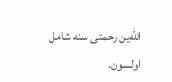الله‌ین رحمتی سنه شامل اولسون.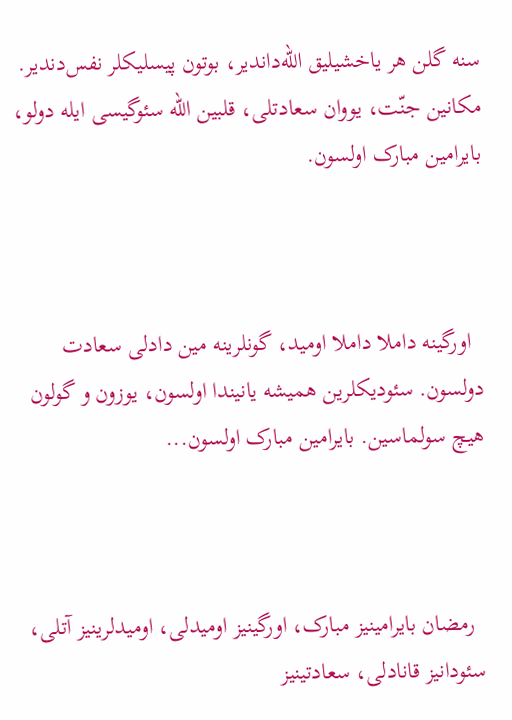سنه گلن هر یاخشیلیق الله‌داندیر، بوتون پیسلیکلر نفس‌دندیر. مکانین جنّت، یووان سعادتلی، قلبین الله سئوگیسی ایله دولو، بایرامین مبارک اولسون.



  اورگینه داملا داملا اومید، گونلرینه مین داد‌لی سعادت دولسون. سئودیکلرین همیشه یانیندا اولسون، یوزون و گولون هیچ سولماسین. بایرامین مبارک اولسون...



  رمضان بایرامینیز مبارک، اورگینیز اومید‌لی، اومید‌لرینیز آتلی، سئودانیز قاناد‌لی، سعادتینیز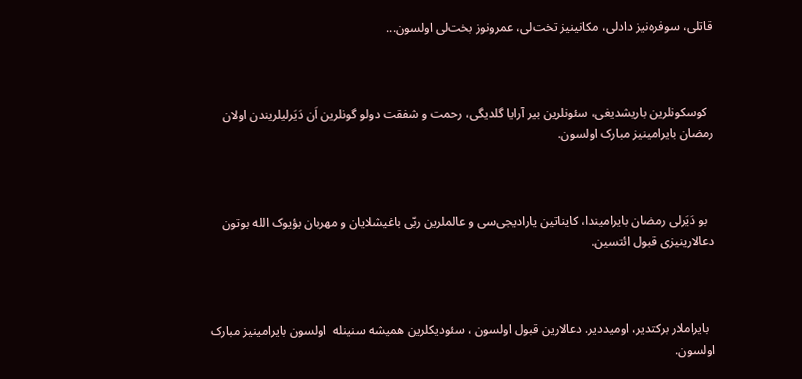قاتلی، سوفره‌نیز دادلی، مکانینیز تخت‌لی، عمرونوز بخت‌لی اولسون...



  کوسکونلرین باریشدیغی، سئونلرین بیر آرایا گلدیگی، رحمت و شفقت دولو گونلرین اَن دَیَرلیلریندن اولان رمضان بایرامینیز مبارک اولسون.



  بو دَیَرلی رمضان بایرامیندا، کایناتین یارادیجی‌سی و عالملرین ربّی باغیشلایان و مهربان بؤیوک الله بوتون دعا‌لارینیزی قبول ائتسین.



  بایراملار برکتدیر، اومیددیر. دعا‌لارین قبول اولسون ، سئودیکلرین همیشه سنینله  اولسون بایرامینیز مبارک اولسون.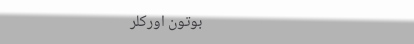بوتون اورکلر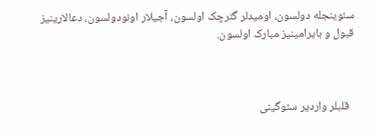سئوینجله دولسون، اومید‌لر گئرچک اولسون، آجیلار اونودولسون، دعا‌لارینیز قبول و بایرامینیز مبارک اولسون.



  قلبلر واردیر سئوگینی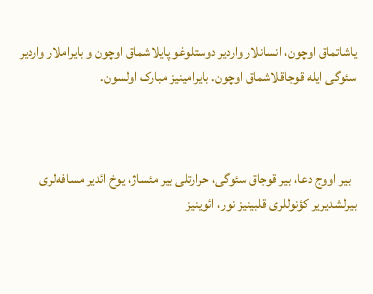یاشاتماق اوچون، انسانلار واردیر دوستلوغو پایلاشماق اوچون و بایراملار واردیر سئوگی ایله قوجاقلاشماق اوچون. بایرامینیز مبارک اولسون.



  بیر اووج دعا، بیر قوجاق سئوگی، حرارتلی بیر مئساژ، یوخ ائدیر مسافه‌لری بیرلشدیریر کؤنوللری قلبینیز نور، ائوینیز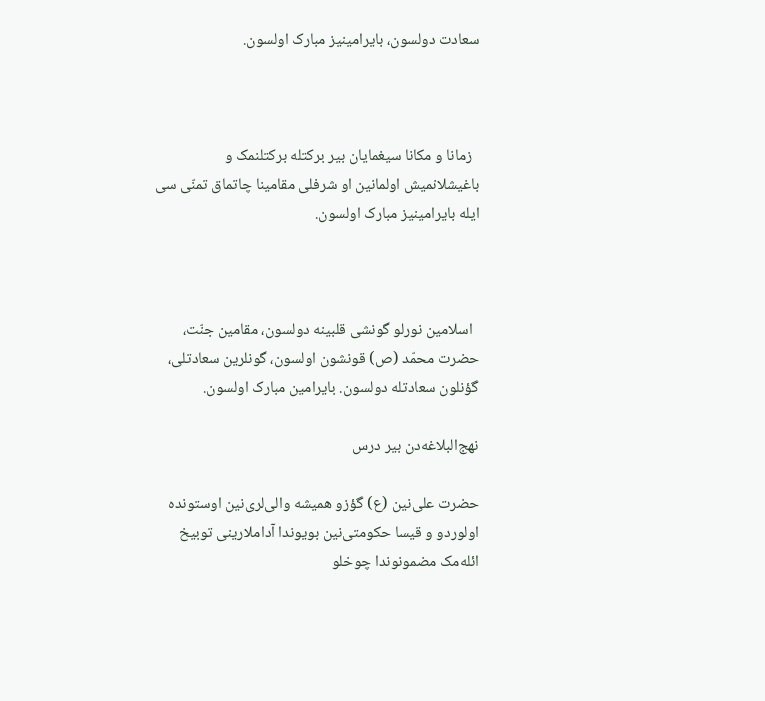سعادت دولسون، بایرامینیز مبارک اولسون.



  زمانا و مکانا سیغمایان بیر برکتله برکتلنمک و باغیشلانمیش اولمانین او شرفلی مقامینا چاتماق تمنّی سی ایله بایرامینیز مبارک اولسون.



  اسلامین نورلو گونشی قلبینه دولسون، مقامین جنّت، حضرت محمّد (ص) قونشون اولسون، گونلرین سعادتلی، گؤنلون سعادتله دولسون. بایرامین مبارک اولسون.

نهج‌البلاغه‌دن بیر درس

حضرت علی‌نین (ع) گؤزو همیشه والی‌لری‌نین اوستونده اولوردو و قیسا حکومتی‌نین بویوندا آداملارینی توبیخ ائله‌مک مضمونوندا چوخلو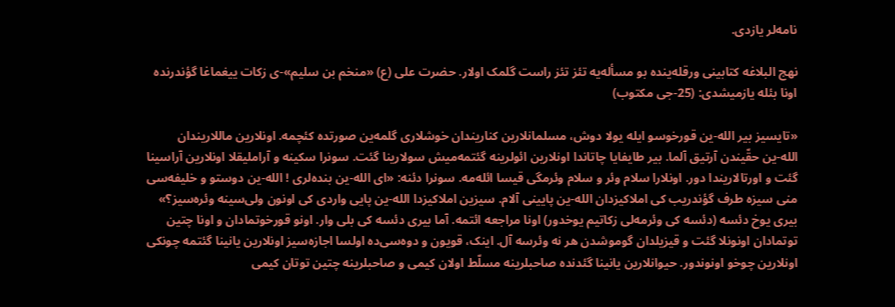نامه‌لر یازدی.

نهج البلاغه کتابینی ورقله‌ینده بو مسأله‌یه تئز تئز راست گلمک اولار. حضرت علی (ع) «منخم بن سلیم»-ی زکات ییغماغا گؤندرنده اونا بئله یازمیشدی: (25-جی مکتوب)

«تایسیز بیر الله‌-ین قورخوسو ایله یولا دوش، مسلمانلارین کناریندان خوشلاری گلمه‌ین صورتده کئچمه. اونلارین ماللاریندان الله‌-ین حقّیندن آرتیق آلما. بیر طایفایا چاتاندا اونلارین ائولرینه گئتمه‌میش سولارینا گئت. سونرا سکینه و آراملیقلا اونلارین آراسینا گئت و اورتالاریندا دور. اونلارا سلام وئر و سلام وئرمگی قیسا ائله‌مه. سونرا دئنه: «ای الله‌-ین بنده‌لری ! الله‌-ین دوستو و خلیفه‌سی منی سیزه طرف گؤندریب کی املاکیزدان الله-ین پایینی آلام. سیزین املاکیزدا الله‌-ین پایی واردی کی اونون ولی‌سینه وئره‌سیز؟» بیری یوخ دئسه (دئسه کی وئرمه‌لی زکاتیم یوخدور) اونا مراجعه ائتمه. آما بیری دئسه کی بلی وار. اونو قورخوتمادان و اونا چتین توتمادان اونونلا گئت و قیزیلدان گوموشدن هر نه وئرسه آل. اینک، قویون و دوه‌سی‌ده اولسا اجازه‌سیز اونلارین یانینا گئتمه چونکی اونلارین چوخو اونوندور. حیوانلارین یانینا گئدنده صاحبلرینه مسلّط اولان کیمی و صاحبلرینه چتین توتان کیمی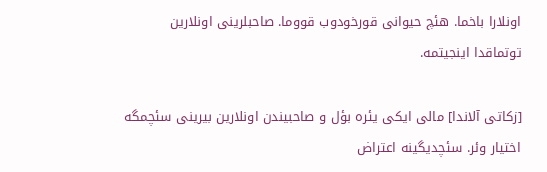اونلارا باخما. هئچ حیوانی قورخودوب قووما. صاحبلرینی اونلارین توتماقدا اینجیتمه.

[زکاتی آلاندا] مالی ایکی یئره بؤل و صاحبیندن اونلارین بیرینی سئچمگه اختیار وئر. سئچدیگینه اعتراض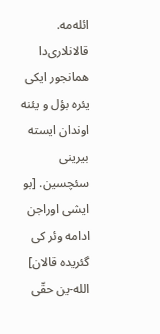ائله‌مه. قالانلاری‌دا همانجور ایکی یئره بؤل و یئنه اوندان ایسته بیرینی سئچسین. [بو ایشی اوراجن ادامه وئر کی گئریده قالان] الله-ین حقّی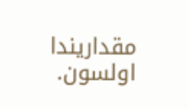مقداریندا اولسون.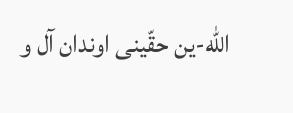الله-ین حقّینی اوندان آل و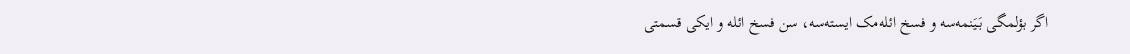اگر بؤلمگی بَیَنمه‌سه و فسخ ائله‌مک ایسته‌سه، سن فسخ ائله و ایکی قسمتی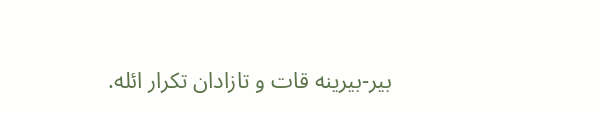بیر-بیرینه قات و تازادان تکرار ائله.